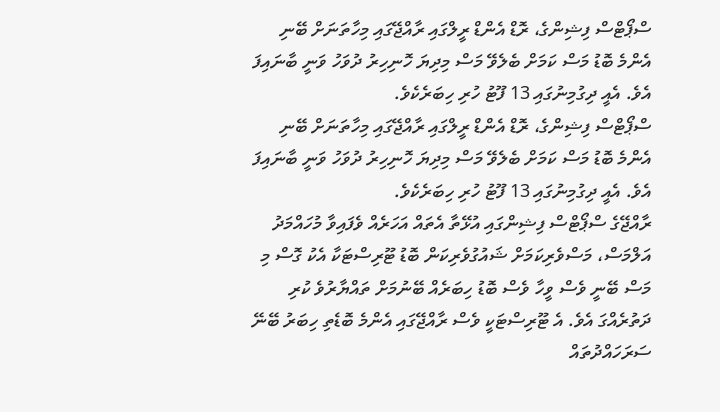ސްޕޯޓްސް ފިޝިންގެ، ރޮޑް އެންޑް ރީލްގައި ރާއްޖޭގައި މިހާތަނަށް ބޭނި އެންމެ ބޮޑު މަސް ކަމަށް ބެލެވޭ މަސް މިދިޔަ ހޮނިހިރު ދުވަހު ވަނީ ބާނައިފަ އެވެ. އެއީ ދިގުމިނުގައި 13 ފޫޓު ހުރި ހިބަރެކެވެ.
ސްޕޯޓްސް ފިޝިންގެ، ރޮޑް އެންޑް ރީލްގައި ރާއްޖޭގައި މިހާތަނަށް ބޭނި އެންމެ ބޮޑު މަސް ކަމަށް ބެލެވޭ މަސް މިދިޔަ ހޮނިހިރު ދުވަހު ވަނީ ބާނައިފަ އެވެ. އެއީ ދިގުމިނުގައި 13 ފޫޓު ހުރި ހިބަރެކެވެ.
ރާއްޖޭގެ ސްޕޯޓްސް ފިޝިންގައި އުޅޭތާ އެތައް އަހަރެއް ވެފައިވާ މުހައްމަދު އަލްމަސް، މަސްވެރިކަމަށް ޝައުގުވެރިކަން ބޮޑު ޓޫރިސްޓަކާ އެކު ގޮސް މި މަސް ބޭނީ ވެސް ވީހާ ވެސް ބޮޑު ހިބަރެއް ބޭނުމަށް ތައްޔާރުވެ ކުރި ދަތުރެއްގަ އެވެ. އެ ޓޫރިސްޓަކީ ވެސް ރާއްޖޭގައި އެންމެ ބޮޑެތި ހިބަރު ބޭނޭ ސަރަހައްދުތައް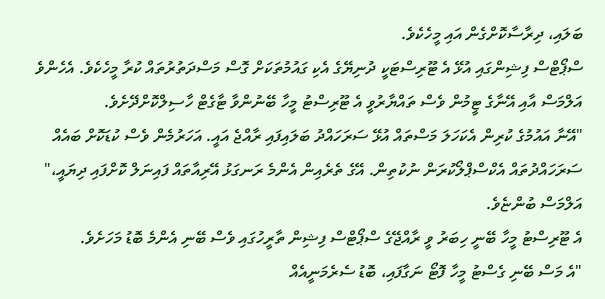ބަލައި، ދިރާސާކޮށްގެން އައި މީހެކެވެ.
ސްޕޯޓްސް ފިޝިންގައި އުޅޭ އެ ޓޫރިސްޓަކީ ދުނިޔޭގެ އެކި ގައުމުތަކަށް ގޮސް މަސްދަތުރުތައް ކުރާ މީހެކެވެ. އެހެންވެ އަލްމަސް އާއި އޭނާގެ ޓީމުން ވެސް ތައްޔާރުވީ އެ ޓޫރިސްޓު މީހާ ބޭނުންވާ ޓާގެޓް ހާސިލްކޮށްދޭށެވެ.
"އޭނާ އައުމުގެ ކުރިން އެކަހަލަ މަސްތައް އުޅޭ ސަރަހައްދު ބަލައިފައި ރާއްޖެ އައީ. އަހަރުމެން ވެސް ކުޑަކޮށް ބައެއް ސަރަހައްދުތައް އެކްސްޕްލޯކުރަން ނުކުތިން. އޭގެ ތެރެއިން އެންމެ ރަނގަޅު އޭރިއާތައް ފައިނަލް ކޮށްފައި ދިޔައީ،" އަލްމަސް ބުންޏެވެ.
އެ ޓޫރިސްޓު މީހާ ބޭނީ ހިބަރު ވީ ރާއްޖޭގެ ސްޕޯޓްސް ފިޝިން ތާރީހުގައި ވެސް ބޭނި އެންމެ ބޮޑު މަހަށެވެ.
"އެ މަސް ބޭނި ގެސްޓު މީހާ ފޮޓޯ ނަގާފައި، ބޮޑު ސެރެމަނީއެއް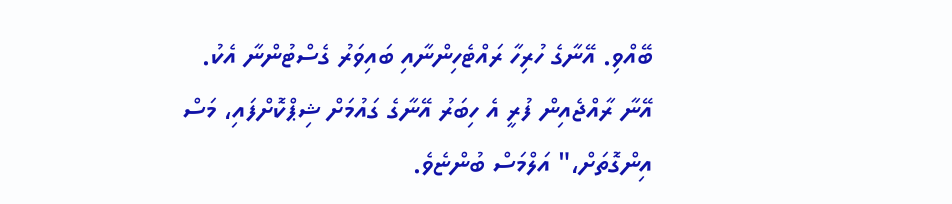ބޭއްވި. އޭނާގެ ހުރިހާ ރައްޓެހިންނާއި ބައިވަރު ގެސްޓުންނާ އެކު. އޭނާ ރާއްޖެއިން ފުރީ އެ ހިބަރު އޭނާގެ ގައުމަށް ޝިޕްކޮށްފައި، މަސް އިންގޮތަށް،" އަލްމަސް ބުންޏެވެ.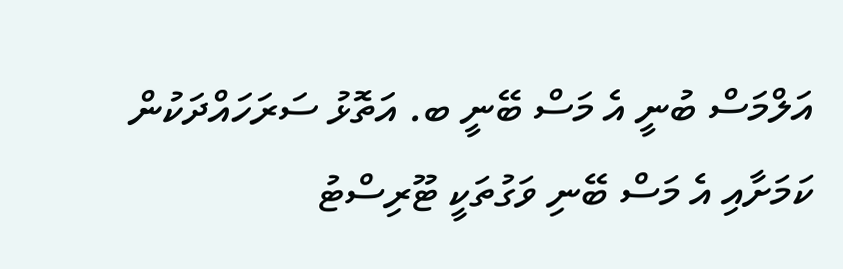އަލްމަސް ބުނީ އެ މަސް ބޭނީ ބ. އަތޮޅު ސަރަހައްދަކުން ކަމަށާއި އެ މަސް ބޭނި ވަގުތަކީ ޓޫރިސްޓު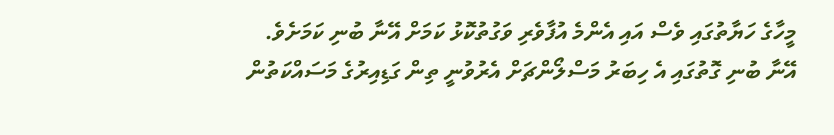މީހާގެ ހަޔާތުގައި ވެސް އައި އެންމެ އުފާވެރި ވަގުތުކޮޅު ކަމަށް އޭނާ ބުނި ކަމަށެވެ. އޭނާ ބުނި ގޮތުގައި އެ ހިބަރު މަސްލޯންޗަށް އެރުވުނީ ތިން ގަޑިއިރުގެ މަސައްކަތުން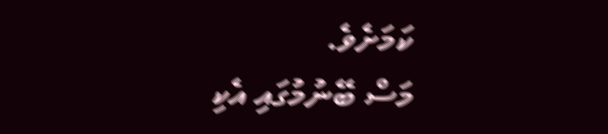ކަމަށެވެ.
މަސް ބޭނުމުގައި އެކި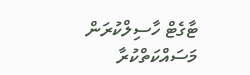ޓާގެޓް ހާސިލްކުރަން މަސައްކަތްކުރާ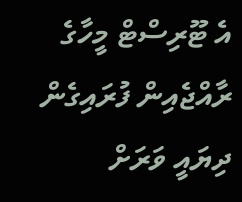އެ ޓޫރިސްޓް މީހާގެ ރާއްޖެއިން ފުރައިގެން ދިޔައީ ވަރަށް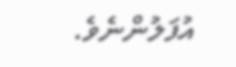އުފަލުންނެވެ.